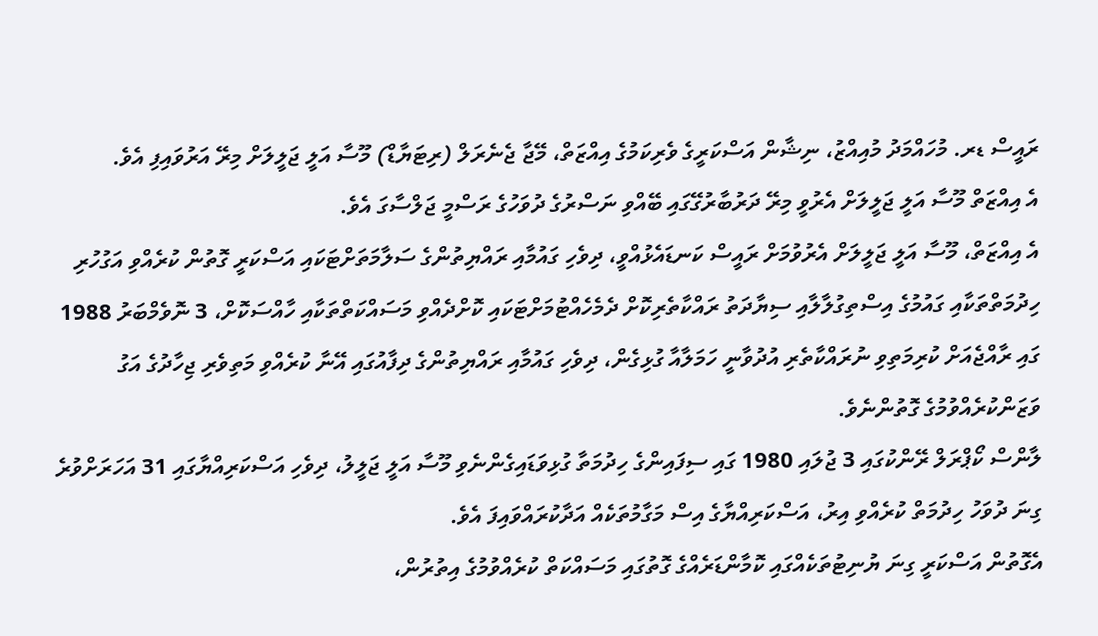ރައީސް ޑރ. މުހައްމަދު މުއިއްޒު، ނިޝާން އަސްކަރީގެ ވެރިކަމުގެ އިއްޒަތް، މޭޖާ ޖެނެރަލް (ރިޓަޔާޑް) މޫސާ އަލީ ޖަލީލަށް މިރޭ އަރުވައިފި އެވެ.
އެ އިއްޒަތް މޫސާ އަލީ ޖަލީލަށް އެރުވީ މިރޭ ދަރުބާރުގޭގައި ބޭއްވި ނަސްރުގެ ދުވަހުގެ ރަސްމީ ޖަލްސާގަ އެވެ.
އެ އިއްޒަތް، މޫސާ އަލީ ޖަލީލަށް އެރުވުމަށް ރައީސް ކަނޑައެޅުއްވީ، ދިވެހި ގައުމާއި ރައްޔިތުންގެ ސަލާމަތަށްޓަކައި އަސްކަރީ ގޮތުން ކުރެއްވި އަގުހުރި ހިދުމަތްތަކާއި ގައުމުގެ އިސްތިގުލާލާއި ސިޔާދަތު ރައްކާތެރިކޮށް ދެމެހެއްޓުމަށްޓަކައި ކޮށްދެއްވި މަސައްކަތްތަކާއި ހާއްސަކޮށް، 3 ނޮވެމްބަރު 1988 ގައި ރާއްޖެއަށް ކުރިމަތިވި ނުރައްކާތެރި އުދުވާނީ ހަމަލާއާ ގުޅިގެން، ދިވެހި ގައުމާއި ރައްޔިތުންގެ ދިފާއުގައި އޭނާ ކުރެއްވި މަތިވެރި ޖިހާދުގެ އަގު ވަޒަންކުރެއްވުމުގެ ގޮތުންނެވެ.
ލާންސް ކޯޕްރަލް ރޭންކުގައި 3 ޖުލައި 1980 ގައި ސިފައިންގެ ހިދުމަތާ ގުޅިވަޑައިގެންނެވި މޫސާ އަލީ ޖަލީލު، ދިވެހި އަސްކަރިއްޔާގައި 31 އަހަރަށްވުރެ ގިނަ ދުވަހު ހިދުމަތް ކުރެއްވި އިރު، އަސްކަރިއްޔާގެ އިސް މަގާމުތަކެއް އަދާކުރައްވައިފަ އެވެ.
އެގޮތުން އަސްކަރީ ގިނަ ޔުނިޓުތަކެއްގައި ކޮމާންޑަރެއްގެ ގޮތުގައި މަސައްކަތް ކުރެއްވުމުގެ އިތުރުން،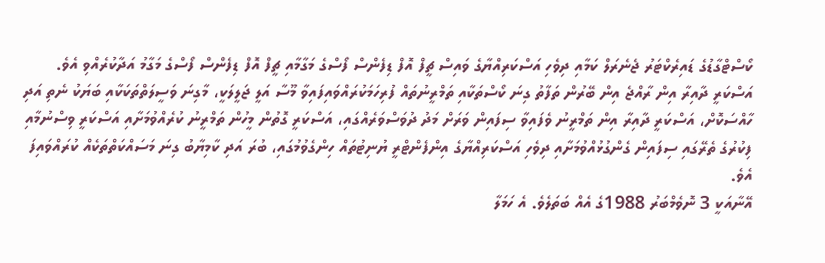ކޯސްޓްގާޑުގެ ޑައިރެކްޓަރު ޖެނެރަލް ކަމާއި ދިވެހި އަސްކަރިއްޔާގެ ވައިސް ޗީފް އޮފް ޑިފެންސް ފޯސްގެ މަގާމާއި ޗީފް އޮފް ޑިފެންސް ފޯސްގެ މަގާމު އަދާކުރެއްވި އެވެ.
އަސްކަރީ ދާއިރާ އިން ރާއްޖެ އިން ބޭރުން ތަފާތު ގިނަ ކޯސްތަކާއި ތަމްރީނުތައް ފުރިހަމަކުރައްވައިފައިވާ މޫސާ އަލީ ޖަލީލަކީ، މާގިނަ ވަސީލަތްތަކަކާއި ބަޔަކު ނެތި އަދި ހާއްސަކޮށް، އަސްކަރީ ދާއިރާ އިން ތަމްރީނު ވެފައިވާ ސިފައިން ވަރަށް މަދު ދުވަސްވަރެއްގައި، އަސްކަރީ ގޮތުން މީހުން ތަމްރީނު ކުރެއްވުމަށާއި އަސްކަރީ ވިސްނުމާއި ފިކުރުގެ ތެރޭގައި ސިފައިން ގެންގުޅުއްވުމަށާއި ދިވެހި އަސްކަރިއްޔާގެ އިންފެންޓްރީ ޔުނިޓުތައް ހިންގެވުމުގައި، ބުރަ އަދި ކާމިޔާބު ގިނަ މަސައްކަތްތަކެއް ކުރައްވައިފަ އެވެ.
އޭނާއަކީ 3 ނޮވެމްބަރު 1988ގެ އެއް ބަތަލެވެ. އެ ހަމަލާ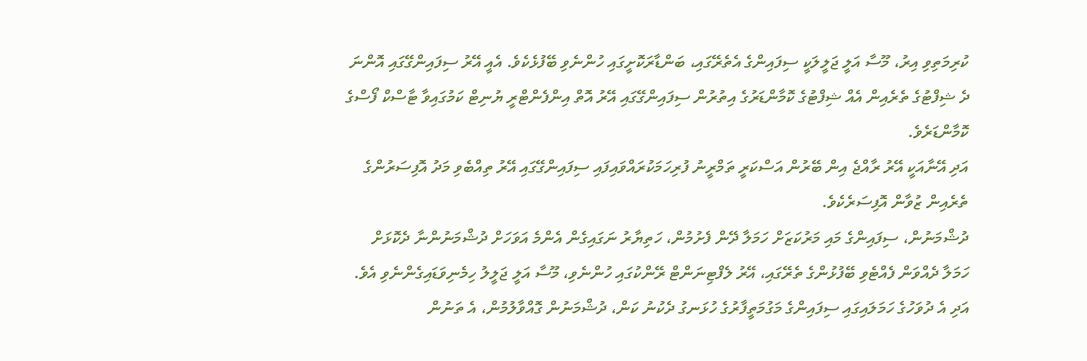ކުރިމަތިވި އިރު، މޫސާ އަލީ ޖަލީލަކީ ސިފައިންގެ އެތެރޭގައި، ބަންޑާރަކޮށީގައި ހުންނެވި ބޭފުޅެކެވެ. އެއީ އޭރު ސިފައިންގޭގައި އޮންނަ ދެ ޝިފްޓުގެ ތެރެއިން އެއް ޝިފްޓުގެ ކޮމާންޑަރުގެ އިތުރުން ސިފައިންގޭގައި އޭރު އޮތް އިންފެންޓްރީ ޔުނިޓް ކަމުގައިވާ ޓާސްކް ފޯސްގެ ކޮމާންޑަރެވެ.
އަދި އޭނާއަކީ އޭރު ރާއްޖެ އިން ބޭރުން އަސްކަރީ ތަމްރީނު ފުރިހަމަކުރައްވައިފައި ސިފައިންގޭގައި އޭރު ތިއްބެވި މަދު އޮފިސަރުންގެ ތެރެއިން ޒުވާން އޮފިސަރެކެވެ.
ދުޝްމަނުން، ސިފައިންގެ މައި މަރުކަޒަށް ހަމަލާ ދޭން ފެށުމުން، ހަތިޔާރު ނަގައިގެން އެންމެ އަވަހަށް ދުޝްމަނުންނާ ދެކޮޅަށް ހަމަލާ ދެއްވަން ފެއްޓެވި ބޭފުޅުންގެ ތެރޭގައި، އޭރު ލެފްޓިނަންޓް ރޭންކުގައި ހުންނެވި، މޫސާ އަލީ ޖަލީލު ހިމެނިވަޑައިގެންނެވި އެވެ.
އަދި އެ ދުވަހުގެ ހަމަލައިގައި ސިފައިންގެ މަގުމަތީފާރުގެ ހުޅަނގު ދެކުނު ކަން، ދުޝްމަނުން ގޮއްވާލުމުން، އެ ތަނުން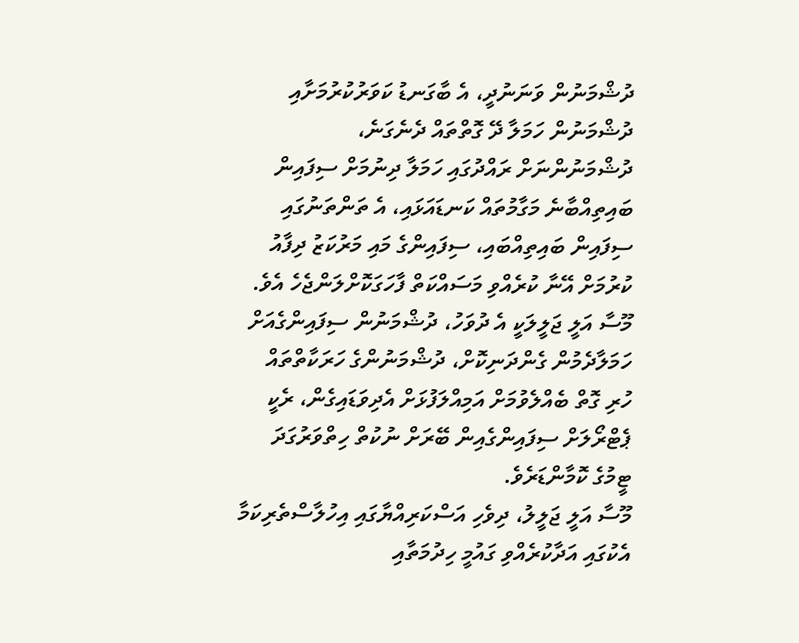ދުޝްމަނުން ވަނަނުދީ، އެ ބާގަނޑު ކަވަރުކުރުމަށާއި ދުޝްމަނުން ހަމަލާ ދޭ ގޮތްތައް ދެނެގަނެ، ދުޝްމަނުންނަށް ރައްދުގައި ހަމަލާ ދިނުމަށް ސިފައިން ބައިތިއްބާނެ މަގާމުތައް ކަނޑައަޅައި، އެ ތަންތަނުގައި ސިފައިން ބައިތިއްބައި، ސިފައިންގެ މައި މަރުކަޒު ދިފާއު ކުރުމަށް އޭނާ ކުރެއްވި މަސައްކަތް ފާހަގަކޮށްލަންޖެހެ އެވެ.
މޫސާ އަލީ ޖަލީލަކީ އެ ދުވަހު، ދުޝްމަނުން ސިފައިންގެއަށް ހަމަލާދެމުން ގެންދަނިކޮށް، ދުޝްމަނުންގެ ހަރަކާތްތައް ހުރި ގޮތް ބެއްލެވުމަށް އަމިއްލަފުޅަށް އެދިވަޑައިގެން، ރެކީ ޕެޓްރޯލަށް ސިފައިންގެއިން ބޭރަށް ނުކުތް ހިތްވަރުގަދަ ޓީމުގެ ކޮމާންޑަރެވެ.
މޫސާ އަލީ ޖަލީލު، ދިވެހި އަސްކަރިއްޔާގައި އިހުލާސްތެރިކަމާ އެކުގައި އަދާކުރެއްވި ގައުމީ ހިދުމަތާއި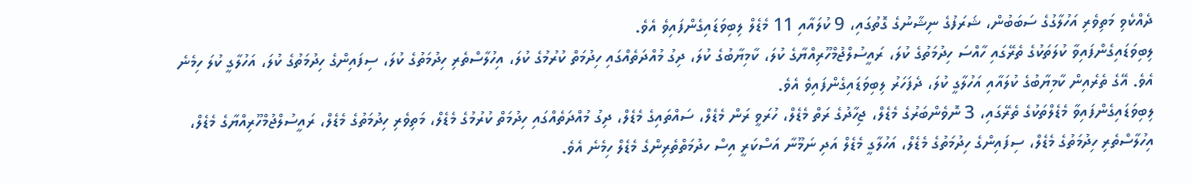ދެއްކެވި މަތިވެރި އަހުލާގުގެ ސަބަބުން، ޝަރަފުގެ ނިޝާނުގެ ގޮތުގައި، 9 ކުލައާއި 11 މެޑެލް ލިބިވަޑައިގެންފައިވެ އެވެ.
ލިބިވަޑައިގެންފައިވާ ކުލަތަކުގެ ތެރޭގައި ހާއްސަ ހިދުމަތުގެ ކުލަ، ރައީސުލްޖުމްހޫރިއްޔާގެ ކުލަ، ކާމިޔާބުގެ ކުލަ، ދިގު މުއްދަތެއްގައި ހިދުމަތް ކުރުމުގެ ކުލަ، އިހުލާސްތެރި ހިދުމަތުގެ ކުލަ، ސިފައިންގެ ހިދުމަތުގެ ކުލަ، އަހުލާގީ ކުލަ ހިމެނެ އެވެ. އޭގެ ތެރެއިން ކާމިޔާބުގެ ކުލައާއި އަހުލާގީ ކުލަ، ދެފަހަރު ލިބިވަޑައިގެންފައިވެ އެވެ.
ލިބިވަޑައިގެންފައިވާ މެޑެލްތަކުގެ ތެރޭގައި، 3 ނޮވެންބަރުގެ މެޑެލް، ޖިހާދުގެ ރަތް މެޑެލް، ހުރަވީ ރަން މެޑެލް، ސައްތައިގެ މެޑެލް، ދިގު މުއްދަތެއްގައި ހިދުމަތް ކުރުމުގެ މެޑެލް، މަތިވެރި ހިދުމަތުގެ މެޑެލް، ރައީސުލްޖުމްހޫރިއްޔާގެ މެޑެލް، އިހުލާސްތެރި ހިދުމަތުގެ މެޑެލް، ސިފައިންގެ ހިދުމަތުގެ މެޑެލް، އަހުލާގީ މެޑެލް އަދި ނަމޫނާ އަސްކަރީ އިސް ހދުމަތްތެރިންގެ މެޑެލް ހިމެނެ އެވެ.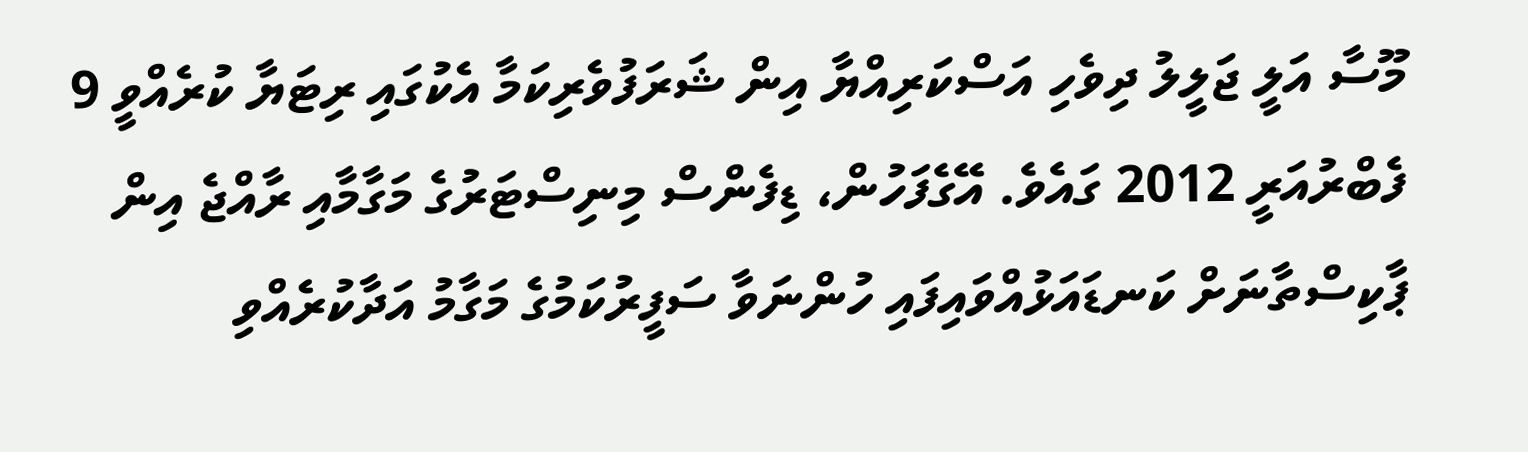މޫސާ އަލީ ޖަލީލު ދިވެހި އަސްކަރިއްޔާ އިން ޝަރަފުވެރިކަމާ އެކުގައި ރިޓަޔާ ކުރެއްވީ 9 ފެބްރުއަރީ 2012 ގައެވެ. އޭގެފަހުން، ޑިފެންސް މިނިސްޓަރުގެ މަގާމާއި ރާއްޖެ އިން ޕާކިސްތާނަށް ކަނޑައަޅުއްވައިފައި ހުންނަވާ ސަފީރުކަމުގެ މަގާމު އަދާކުރެއްވި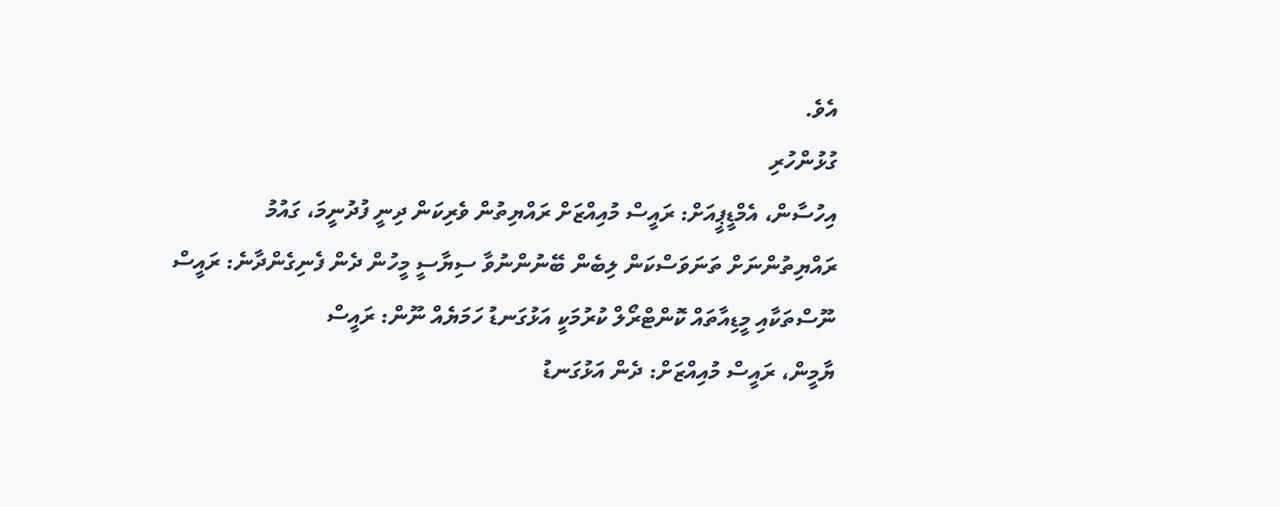އެވެ.
ގުޅުންހުރި
އިހުސާން، އެމްޑީޕީއަށް: ރައީސް މުއިއްޒަށް ރައްޔިތުން ވެރިކަން ދިނީ ފުދުނީމަ، ގައުމު
ރައްޔިތުންނަށް ތަނަވަސްކަން ލިބެން ބޭނުންނުވާ ސިޔާސީ މީހުން ދެން ފެނިގެންދާނެ: ރައީސް
ނޫސްތަކާއި މީޑިއާތައް ކޮންޓްރޯލް ކުރުމަކީ އަޅުގަނޑު ހަމަޔެއް ނޫން: ރައީސް
ޔާމީން، ރައީސް މުއިއްޒަށް: ދެން އަޅުގަނޑު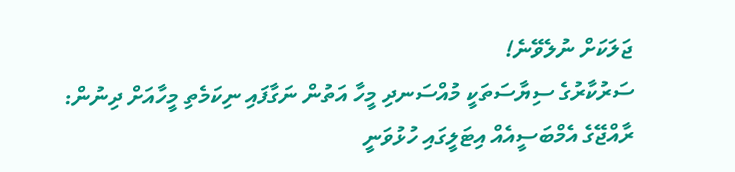ޖަލަކަށް ނުލެވޭނެ!
ސަރުކާރުގެ ސިޔާސަތަކީ މުއްސަނދި މީހާ އަތުން ނަގާފައި ނިކަމެތި މީހާއަށް ދިނުން:
ރާއްޖޭގެ އެމްބަސީއެއް އިޓަލީގައި ހުޅުވަނީ